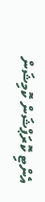އެންޓި ކޮރަޕްޝަން ކޮމިޝަން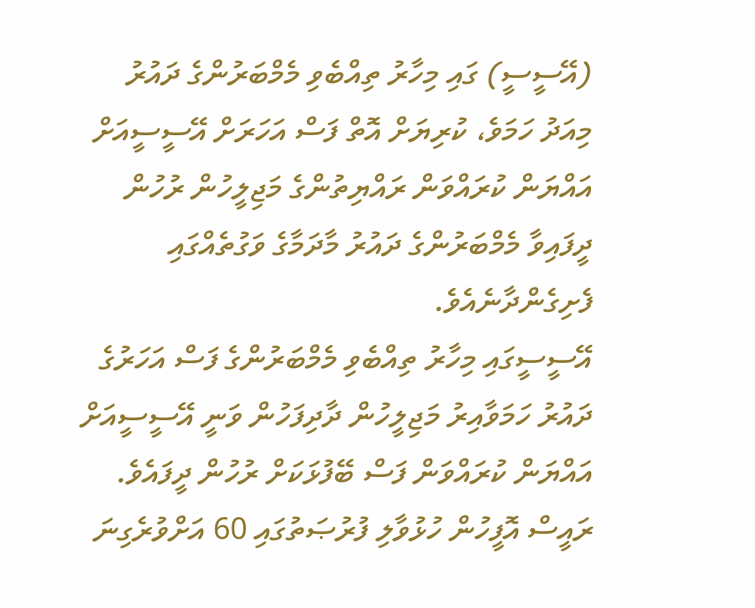(އޭސީސީ) ގައި މިހާރު ތިއްބެވި މެމްބަރުންގެ ދައުރު މިއަދު ހަމަވެ، ކުރިޔަށް އޮތް ފަސް އަހަރަށް އޭސީސީއަށް އައްޔަން ކުރައްވަން ރައްޔިތުންގެ މަޖިލީހުން ރުހުން ދީފައިވާ މެމްބަރުންގެ ދައުރު މާދަމާގެ ވަގުތެއްގައި ފެށިގެންދާނެއެވެ.
އޭސީސީގައި މިހާރު ތިއްބެވި މެމްބަރުންގެ ފަސް އަހަރުގެ ދައުރު ހަމަވާއިރު މަޖިލީހުން ދާދިފަހުން ވަނީ އޭސީސީއަށް އައްޔަން ކުރައްވަން ފަސް ބޭފުޅަކަށް ރުހުން ދީފައެވެ. ރައީސް އޮފީހުން ހުޅުވާލި ފުރުޞަތުގައި 60 އަށްވުރެގިނަ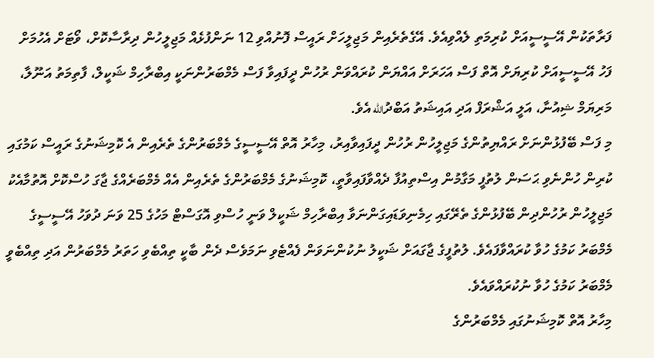ފަރާތަކުން އޭސީސީއަށް ކުރިމަތި ލެއްވިއެވެ. އޭގެތެރެއިން މަޖިލީހަށް ރައީސް ފޮނުއްވި 12 ނަންފުޅެއް މަޖިލީހުން ދިރާސާކޮށް، ވޯޓަށް އެހުމަށް ފަހު އޭސީސީއަށް ކުރިޔަށް އޮތް ފަސް އަހަރަށް އައްޔަން ކުރައްވަން ރުހުން ދީފައިވާ ފަސް މެމްބަރުންނަކީ އިބްރާހިމް ޝަކީލް، ފާތިމަތު އަނޫލާ، މަރިޔަމް ޝިއުނާ، އަލީ އަޝްރަފް އަދި އައިޝަތު އަބްދުالله އެވެ.
މި ފަސް ބޭފުޅުންނަށް ރައްޔިތުންގެ މަޖިލީހުން ރުހުން ދީފައިވާއިރު، މިހާރު އޮތް އޭސީސީގެ މެމްބަރުންގެ ތެރެއިން އެ ކޮމިޝަނުގެ ރައީސް ކަމުގައި ކުރިން ހުންނެވި ޙަސަން ލުތުފީ މަގާމުން އިސްތިއުފާ ދެއްވާފައިވާތީ، ކޮމިޝަނުގެ މެމްބަރުންގެ ތެރެއިން އެއް މެމްބަރެއްގެ ޖާގަ ހުސްކޮށް އޮތުމާއެކު މަޖިލީހުން ރުހުންދިން ބޭފުޅުންގެ ތެރޭގައި ހިމެނިވަޑައިގަންނަވާ އިބްރާހިމް ޝަކީލް ވަނީ ހުސްވި އޮގަސްޓް މަހުގެ 25 ވަނަ ދުވަހު އޭސީސީގެ މެމްބަރު ކަމުގެ ހުވާ ކުރައްވާފައެވެ. ލުތުފީގެ ޖާގައަށް ޝަކީލު ނުކުންނަވަން ފެއްޓެވި ނަމަވެސް ދެން ބާކީ ތިއްބެވި ހަތަރު މެމްބަރުން އަދި ތިއްބެވީ މެމްބަރު ކަމުގެ ހުވާ ނުކުރައްވައެވެ.
މިހާރު އޮތް ކޮމިޝަނުގައި މެމްބަރުންގެ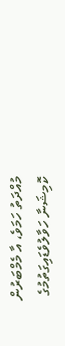މުއްދަތު ހަމަވެ، އާ މެމްބަރުން ކޮމިޝަނާ ހަވާލުވެޑައިގަތުމުގެ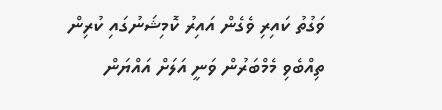ވަގުތު ކައިރި ވެގެން އައިރު ކޮމިޝަނުގައި ކުރިން ތިއްބެވި މެމްބަރުން ވަނީ އަލަށް އައްޔަން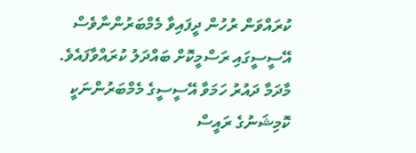ކުރައްވަން ރުހުން ދީފައިވާ މެމްބަރުންނާވެސް އޭސީސީގައި ރަސްމީކޮށް ބައްދަލު ކުރައްވާފައެވެ.
މާދަމާ ދައުރު ހަމަވާ އޭސީސީގެ މެމްބަރުންނަކީ ކޮމިޝަނުގެ ރައީސް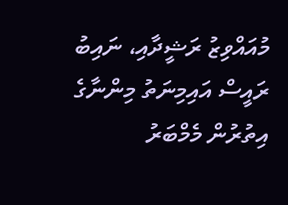މުއައްވިޒު ރަޝީދާއި، ނައިބު ރައީސް އައިމިނަތު މިންނާގެ އިތުރުން މެމްބަރު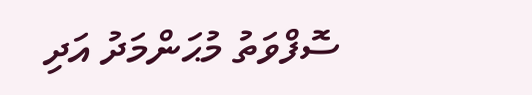ސޮފްވަތު މުޙަންމަދު އަދި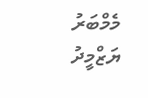މެމްބަރު ޔަޒްމީދު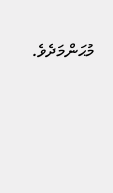މުޙަންމަދެވެ.